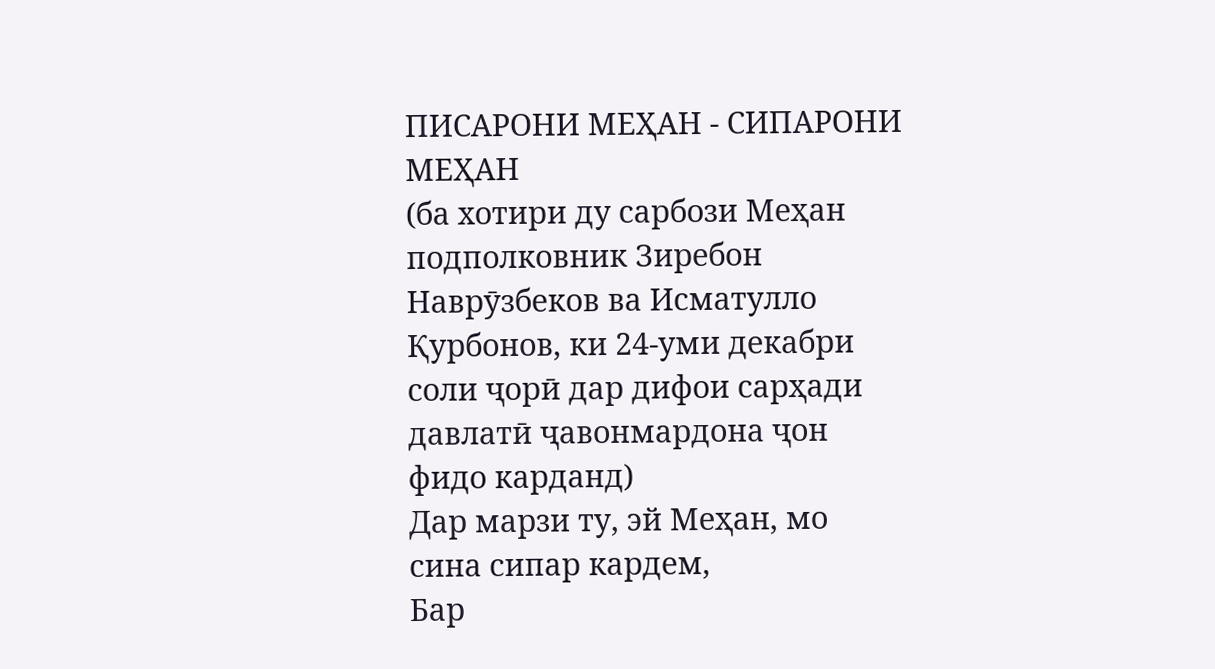ПИСАРОНИ МЕҲАН - СИПАРОНИ МЕҲАН
(ба хотири ду сарбози Меҳан подполковник Зиребон Наврӯзбеков ва Исматулло Қурбонов, ки 24-уми декабри соли ҷорӣ дар дифои сарҳади давлатӣ ҷавонмардона ҷон фидо карданд)
Дар марзи ту, эй Меҳан, мо сина сипар кардем,
Бар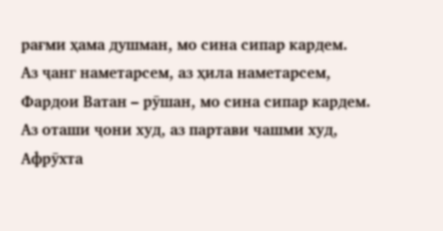рағми ҳама душман, мо сина сипар кардем.
Аз ҷанг наметарсем, аз ҳила наметарсем,
Фардои Ватан – рӯшан, мо сина сипар кардем.
Аз оташи ҷони худ, аз партави чашми худ,
Афрӯхта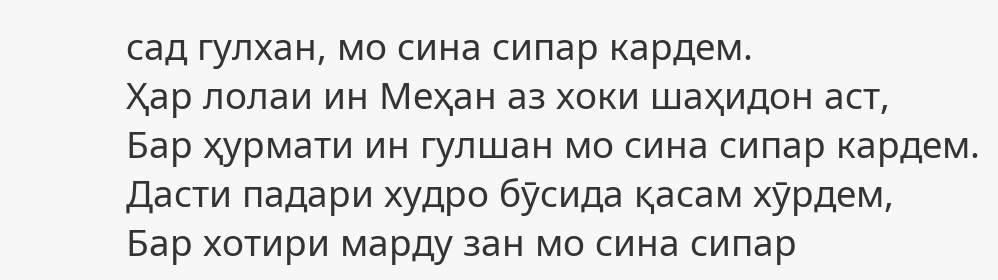сад гулхан, мо сина сипар кардем.
Ҳар лолаи ин Меҳан аз хоки шаҳидон аст,
Бар ҳурмати ин гулшан мо сина сипар кардем.
Дасти падари худро бӯсида қасам хӯрдем,
Бар хотири марду зан мо сина сипар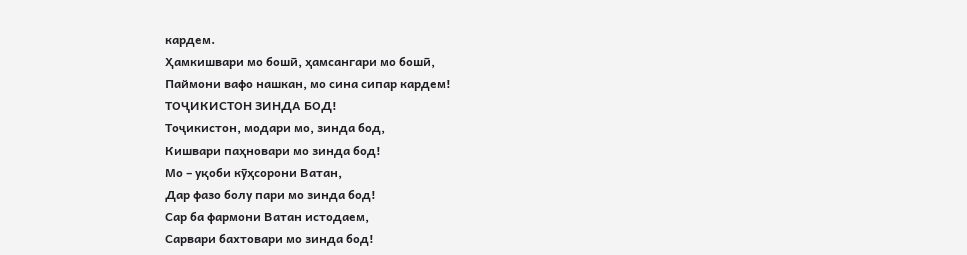кардем.
Ҳамкишвари мо бошӣ, ҳамсангари мо бошӣ,
Паймони вафо нашкан, мо сина сипар кардем!
ТОҶИКИСТОН ЗИНДА БОД!
Тоҷикистон, модари мо, зинда бод,
Кишвари паҳновари мо зинда бод!
Мо – уқоби кӯҳсорони Ватан,
Дар фазо болу пари мо зинда бод!
Сар ба фармони Ватан истодаем,
Сарвари бахтовари мо зинда бод!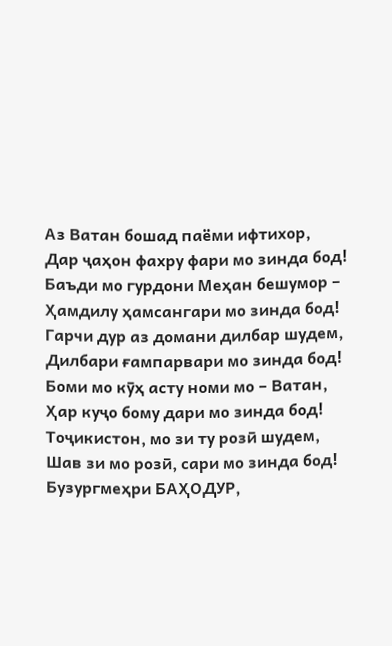Аз Ватан бошад паёми ифтихор,
Дар ҷаҳон фахру фари мо зинда бод!
Баъди мо гурдони Меҳан бешумор –
Ҳамдилу ҳамсангари мо зинда бод!
Гарчи дур аз домани дилбар шудем,
Дилбари ғампарвари мо зинда бод!
Боми мо кӯҳ асту номи мо – Ватан,
Ҳар куҷо бому дари мо зинда бод!
Тоҷикистон, мо зи ту розӣ шудем,
Шав зи мо розӣ, сари мо зинда бод!
Бузургмеҳри БАҲОДУР,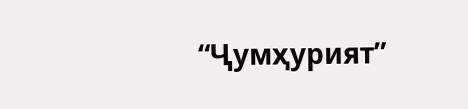“Ҷумҳурият”